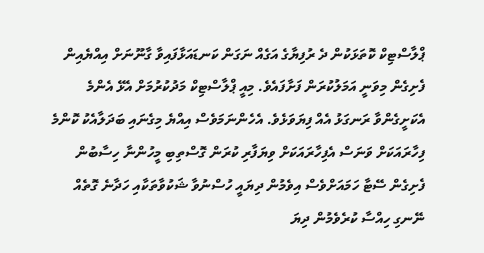ޕްލާސްޓިކް ކޮތަޅަކުން ދެ ރުފިޔާގެ އަގެއް ނަގަން ކަނޑައަޅާފައިވާ ގާނޫނަށް އިއްޔެއިން ފެށިގެން މިވަނީ އަމަލުކުރަން ފަށާފައެވެ. މިއީ ޕްލާސްޓިކް މަދުކުރުމަށް އެޅޭ އެންމެ އެކަށީގެންވާ ރަނގަޅު އެއް ފިޔަވަޅެވެ. އެހެންނަމަވެސް އިއްޔެ މިގެނައި ބަދަލާއެކު ކޮންމެ ފިހާރައަކަށް ވަނަސް އެފިހާރައަކަށް ވިޔަފާރި ކުރަން ގޮސްތިބި މީހުންނާ ހިސާބުން ފެށިގެން ސޭޓާ ހަމައަށްވެސް އިވެމުން ދިޔައީ ހުސްނުވާ ޝަކުވާތަކާއި ހަދާނެ ގޮތެއް ނޭނގި ހިއްސާ ކުރެވެމުން ދިޔަ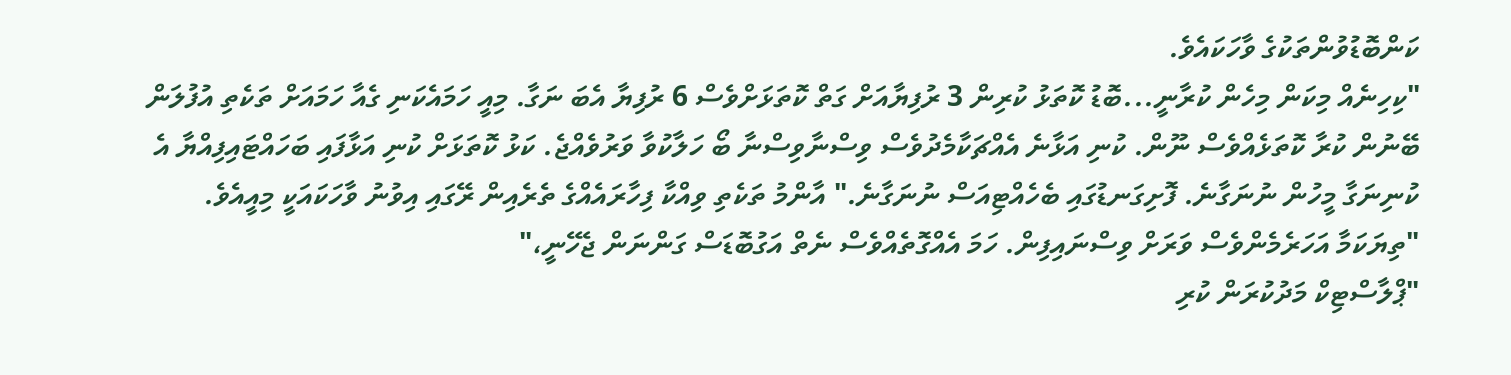ކަންބޮޑުވުންތަކުގެ ވާހަކައެވެ.
"ކިހިނެއް މިކަން މިހެން ކުރާނީ...ބޮޑު ކޮތަޅު ކުރިން 3 ރުފިޔާއަށް ގަތް ކޮތަޅަށްވެސް 6 ރުފިޔާ އެބަ ނަގާ. މިއީ ހަމައެކަނި ގެއާ ހަމައަށް ތަކެތި އުފުލަން ބޭނުން ކުރާ ކޮތަޅެއްވެސް ނޫން. ކުނި އަޅާނެ އެއްޗަކާމެދުވެސް ވިސްނާވިސްނާ ބޯ ހަލާކުވާ ވަރުވެއްޖެ. ކަޅު ކޮތަޅަށް ކުނި އަޅާފައި ބަހައްޓައިފިއްޔާ އެ ކުނިނަގާ މީހުން ނުނަގާނެ. ފޮށިގަނޑުގައި ބެހެއްޓިއަސް ނުނަގާނެ." އާންމު ތަކެތި ވިއްކާ ފިހާރައެއްގެ ތެރެއިން ރޭގައި އިވުނު ވާހަކައަކީ މިއީއެވެ.
"ތިޔަކަމާ އަހަރެމެންވެސް ވަރަށް ވިސްނައިފިން. ހަމަ އެއްގޮތެއްވެސް ނެތް އަގުބޮޑަސް ގަންނަން ޖެހޭނީ،"
"ޕްލާސްޓިކް މަދުކުރަން ކުރި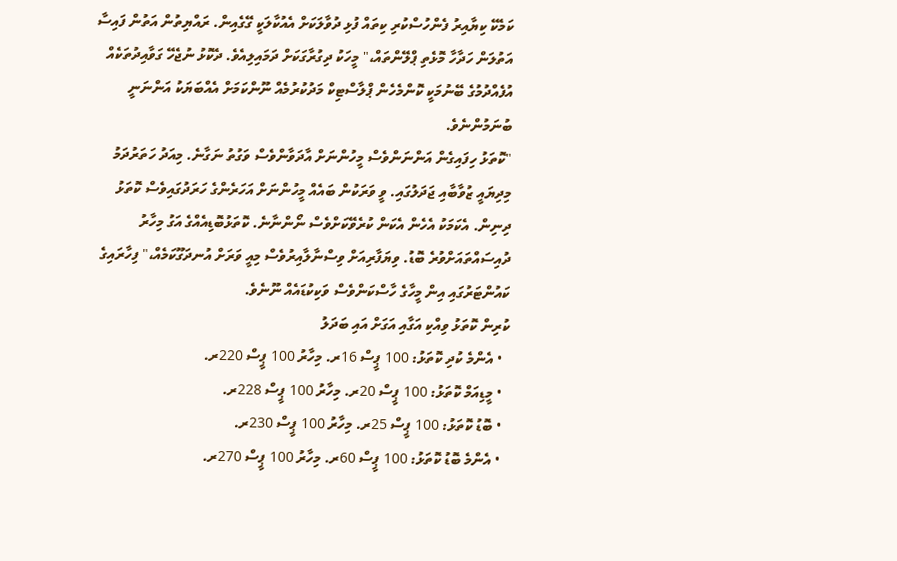ކަމެކޭ ކިޔާއިރު ފެންހުސްކުރި ކިތައް ފުޅި ދުވާލަކަށް އެއުކާލަކީ ގޭގެއިން. ރައްޔިތުން އަތުން ފައިސާ އަތުލަން ހަދާހާ މޮޅެތި ޕްލޭންތައް،" މީހަކު ދިގުރާގަކަށް ދަމައިލިއެވެ. ދެކޮޅު ނުޖެހޭ ގަވާއިދުތަކެއް އުފެއްދުމުގެ ބޭނުމަކީ ކޮންމެހެން ޕްލާސްޓިކް މަދުކުރުމެއް ނޫންކަމަށް އެއްބަޔަކު އަންނަނީ ބުނަމުންނެވެ.
"ކޮތަޅު ހިފައިގެން އަންނަންވެސް މީހުންނަށް އާދަވާންވެސް ވަގުތު ނަގާނެ. މިއަދު ހަތަރުދަމު މިދިޔައީ ޒުވާބާއި ޖަދަލުގައި. ވީ ވަރަކުން ބައެއް މީހުންނަށް އަހަރެންގެ ހަރަދުގައިވެސް ކޮތަޅު ދިނިން. އެކަމަކު އެހެން އެކަން ކުރެވޭކަށްވެސް ނޯންނާނެ. ކޮތަޅުބޮޑިއެއްގެ އަގު މިހާރު ދުއިސައްތައަށްވުރެ ބޮޑު. ވިޔަފާރިއަށް ވިސްނާލާއިރުވެސް މިއީ ވަރަށް އުނދަގޫކަމެއް،" ފިހާރައިގެ ކައުންޓަރުގައި އިން މީހާގެ ހާސްކަންވެސް ވަކިކުޑައެއް ނޫނެވެ.
ކުރިން ކޮތަޅު ވިއްކި އަގާއި އަގަށް އައި ބަދަލު
  • އެންމެ ކުދި ކޮތަޅު: 100 ޕީސް 16ރ. މިހާރު 100 ޕީސް 220ރ.
  • މީޑިއަމް ކޮތަޅު: 100 ޕީސް 20ރ. މިހާރު 100 ޕީސް 228ރ.
  • ބޮޑު ކޮތަޅު: 100 ޕީސް 25ރ. މިހާރު 100 ޕީސް 230ރ.
  • އެންމެ ބޮޑު ކޮތަޅު: 100 ޕީސް 60ރ. މިހާރު 100 ޕީސް 270ރ.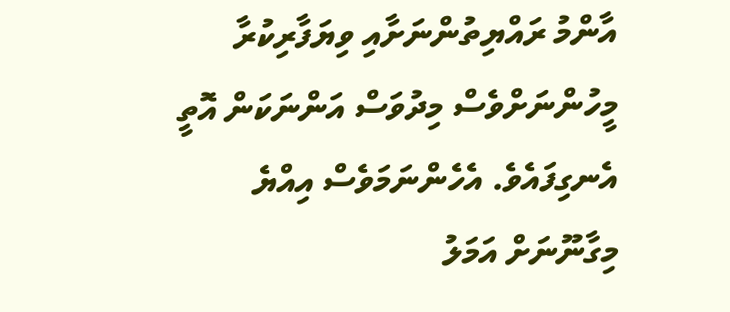އާންމު ރައްޔިތުންނަށާއި ވިޔަފާރިކުރާ މީހުންނަށްވެސް މިދުވަސް އަންނަކަން އޮތީ އެނގިފައެވެ. އެހެންނަމަވެސް އިއްޔެ މިގާނޫނަށް އަމަލު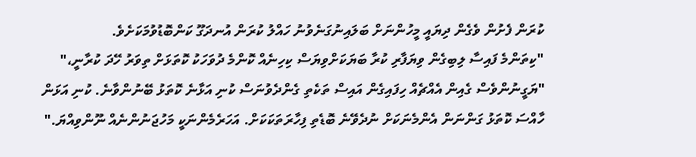ކުރަން ފެށުން ވެގެން ދިޔައީ މީހުންނަށް ބަލައިނުގަނެވުނު ހައްލު ކުރަން އުނދަގޫ ކަންބޮޑުވުމަކަށެވެ.
"ކިތަންމެ ފައިސާ ލިބިގެން ވިޔަފާރި ކުރާ ބަޔަކަށްވިޔަސް ކިހިނެއް ކޮންމެ ދުވަހަކު ކޮތަޅަށް ތިވަރު ހޭދަ ކުރާނީ،"
"ޔަގީނުންވެސް ގެއިން އެއްޗެއް ހިފައިގެން އައިސް ތަކެތި ގެންދެވުނަސް ކުނި އަޅާނެ ކޮތަޅު ބޭނުންވާނެ. ކުނި އަޅަން ހާއްސަ ކޮތަޅު ގަންނަން އެންމެނަކަށް ނުދެވޭނެ ބޮޑެތި ފިހާރަތަކަކަށް. އަހަރެމެންނަކީ މަހުޖަނުންނެއް ނޫންވިއްޔަ."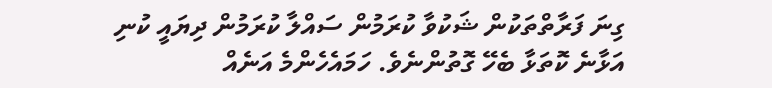ގިނަ ފަރާތްތަކުން ޝަކުވާ ކުރަމުން ސައްލާ ކުރަމުން ދިޔައީ ކުނި އަޅާނެ ކޮތަޅާ ބެހޭ ގޮތުންނެވެ. ހަމައެހެންމެ އަނެއް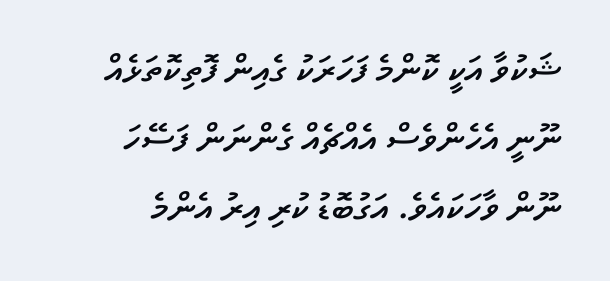ޝަކުވާ އަކީ ކޮންމެ ފަހަރަކު ގެއިން ފޮތިކޮތަޅެއް ނޫނީ އެހެންވެސް އެއްޗެއް ގެންނަން ފަސޭހަ ނޫން ވާހަކައެވެ. އަގުބޮޑު ކުރި އިރު އެންމެ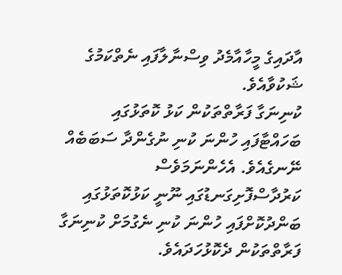އާދައިގެ މީހާއާމެދު ވިސްނާލާފައި ނެތްކަމުގެ ޝަކުވާއެވެ.
ކުނިނަގާ ފަރާތްތަކުން ކަޅު ކޮތަޅުގައި ބަހައްޓާފައި ހުންނަ ކުނި ނުގެންދާ ސަބަބެއް ނޭނގެއެވެ. އެހެންނަމަވެސް ކަރުދާސްފޮށިގަނޑުގައި ނޫނީ ކަޅުކޮތަޅުގައި ބަންދުކޮށްފައި ހުންނަ ކުނި ނެގުމަށް ކުނިނަގާ ފަރާތްތަކުން ދެކޮޅުހަދައެވެ.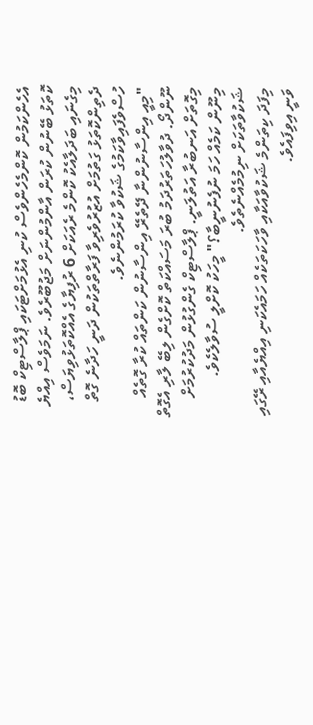އެހެންކަމުން ކޮންމެހެންވެސް ކުނި އެޅުމަށްޓަކައި ޕްލާސްޓިކް ބޮޑު ކޮތަޅު ބޭނުން ކުރަން އާންމުންނަށް މަޖުބޫރެވެ. ނަމަވެސް އިއްޔެ މިގެނައި ބަދަލާއެކު ކޮންމެ ރެއަކަށް 6 ރުފިޔާގެ އެއްކޮތަޅުވިޔަސް، ދެތިންކޮތަޅު ގަތުމަށް އުޒުރުވެރިވާ ފަރާތްތަކުން ދަނީ ހަދާނެ ގޮތް ހުސްވެފައިވާކަމުގެ ޝަކުވާ ކުރަމުންނެވެ.
"މިއީ އިންސާނުންނާ ދޭތެރޭ އިންސާނުން ކަންތައް ކުރާ ގޮތެއް ނޫންދޯ. ދުވާލުހަތަރުދަމު ބުރަ މަސައްކަތް ކޮށްގެން ލިބޭ ލާރި އެގޮތް މިގޮތަށް އަނބުރާ އަތުލަނީ. ޕްލާސްޓިކް ގެންގުޅުން މަދުކުރުމަށް މިނޫން ކަމެއް ހަމަ ނުފެނުނީބާ؟" މީހަކު ކޮށްލީ ސުވާލެކެވެ. ޝަކުވާތަކަށް ނިމުމެއްނެތެވެ.
މިފަދަ ކިތަންމެ ޝަކުވާއަކާއި ވާހަކަތަކެއް ހަމައެކަނި އިއްޔެއާއި ރޭގައި ވަނީ އިވިފައެވެ.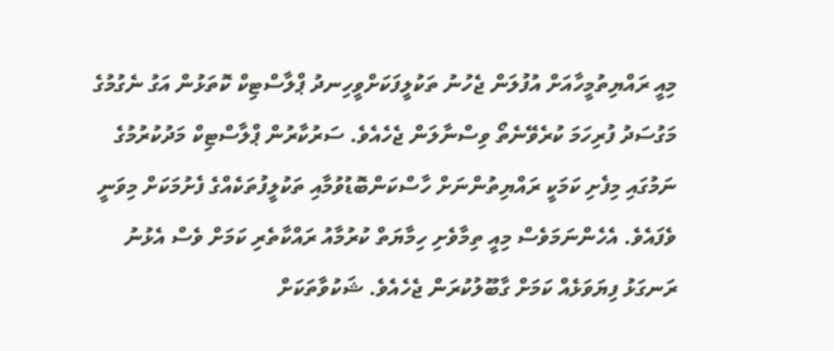މިއީ ރައްޔިތުމީހާއަށް އުފުލަން ޖެހުނު ތަކުލީފަކަށްވީހިނދު ޕްލާސްޓިކް ކޮތަޅުން އަގު ނެގުމުގެ މަގުސަދު ފުރިހަމަ ކުރެވޭނެތޯ ވިސްނާލަން ޖެހެއެވެ. ސަރުކާރުން ޕްލާސްޓިކް މަދުކުރުމުގެ ނަމުގައި މިފެށި ކަމަކީ ރައްޔިތުންނަށް ހާސްކަންބޮޑުވުމާއި ތަކުލީފުތަކެއްގެ ފެށުމަކަށް މިވަނީ ވެފައެވެ. އެހެންނަމަވެސް މިއީ ތިމާވެށި ހިމާޔަތް ކުރުމާއު ރައްކާތެރި ކަމަށް ވެސް އެޅުނު ރަނގަޅު ފިޔަވަޅެއް ކަމަށް ގާބޫލުކުރަން ޖެހެއެވެ. ޝަކުވާތަކަށް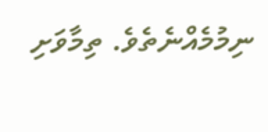ނިމުމެއްނެތެވެ. ތިމާވަށި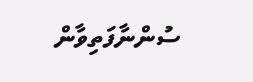ސުންނާފަތިވާން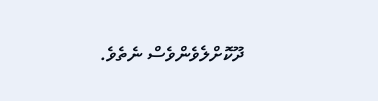ދޫކޮށްލެވެންވެސް ނެތެވެ.